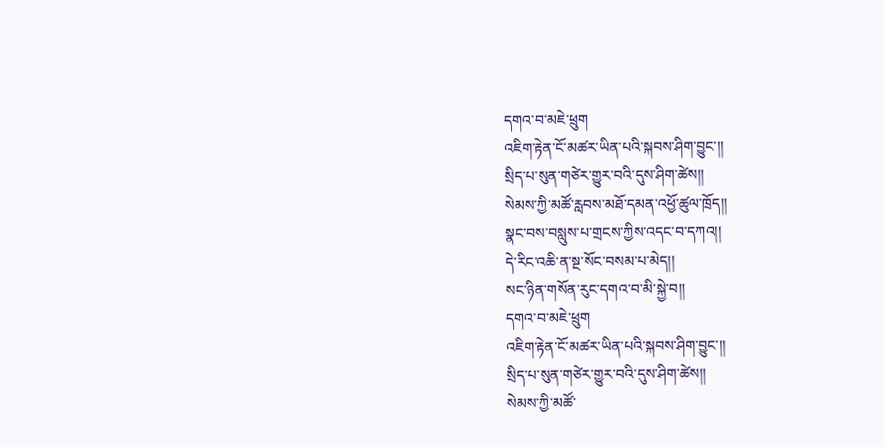དགའ་བ་མཇེ་ཕྲུག
འཇིག་རྟེན་ངོ་མཚར་ཡིན་པའི་སྐབས་ཤིག་བྱུང་།།
སྲིད་པ་སུན་གཙེར་གྱུར་བའི་དུས་ཤིག་ཚེས།།
སེམས་ཀྱི་མཚོ་རླབས་མཐོ་དམན་འཕྱོ་ཚུལ་ཁྲོད།།
སྣང་བས་བསླུས་པ་གྲངས་ཀྱིས་འདང་བ་དཀའ།།
དེ་རིང་འཆི་ན་སྔ་སོང་བསམ་པ་མེད།།
སང་ཉིན་གསོན་རུང་དགའ་བ་མི་སྐྱེ་བ།།
དགའ་བ་མཇེ་ཕྲུག
འཇིག་རྟེན་ངོ་མཚར་ཡིན་པའི་སྐབས་ཤིག་བྱུང་།།
སྲིད་པ་སུན་གཙེར་གྱུར་བའི་དུས་ཤིག་ཚེས།།
སེམས་ཀྱི་མཚོ་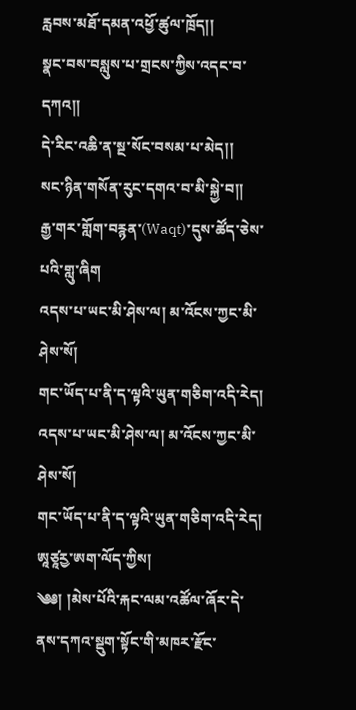རླབས་མཐོ་དམན་འཕྱོ་ཚུལ་ཁྲོད།།
སྣང་བས་བསླུས་པ་གྲངས་ཀྱིས་འདང་བ་དཀའ།།
དེ་རིང་འཆི་ན་སྔ་སོང་བསམ་པ་མེད།།
སང་ཉིན་གསོན་རུང་དགའ་བ་མི་སྐྱེ་བ།།
རྒྱ་གར་གློག་བརྙན་(Waqt)་དུས་ཚོད་ཅེས་པའི་གླུ་ཞིག
འདས་པ་ཡང་མི་ཤེས་ལ། མ་འོངས་ཀྱང་མི་ཤེས་སོ།
གང་ཡོད་པ་ནི་ད་ལྟའི་ཡུན་གཅིག་འདི་རེད།
འདས་པ་ཡང་མི་ཤེས་ལ། མ་འོངས་ཀྱང་མི་ཤེས་སོ།
གང་ཡོད་པ་ནི་ད་ལྟའི་ཡུན་གཅིག་འདི་རེད།
ཨཱཙཱརྱ་ཨག་ལོད་ཀྱིས།
༄༅། །མེས་པོའི་རྐང་ལམ་འཚོལ་ཞོར་དེ་ནས་དཀའ་སྡུག་སྟོང་གི་མཁར་རྫོང་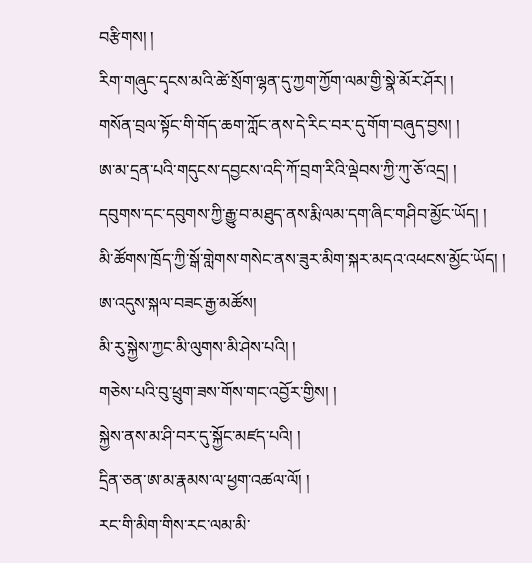བརྩིགས། །
རིག་གཞུང་དྭངས་མའི་ཚེ་སྲོག་ལྷན་དུ་ཀྱག་ཀྱོག་ལམ་གྱི་སྣེ་མོར་ཤོར། །
གསོན་བྲལ་སྟོང་གི་གོད་ཆག་ཀློང་ནས་དེ་རིང་བར་དུ་གོག་བཞུད་བྱས། །
ཨ་མ་དྲན་པའི་གདུངས་དབྱངས་འདི་ཀོ་བྲག་རིའི་ལྡེབས་ཀྱི་ཀུ་ཅོ་འདྲ། །
དབུགས་དང་དབུགས་ཀྱི་རྒྱུ་བ་མཐུད་ནས་རྨི་ལམ་དག་ཞིང་གཤིབ་མྱོང་ཡོད། །
མི་ཚོགས་ཁྲོད་ཀྱི་སྒོ་གླེགས་གསེང་ནས་ཟུར་མིག་སྐར་མདའ་འཕངས་མྱོང་ཡོད། །
ཨ་འདུས་སྐལ་བཟང་རྒྱ་མཚོས།
མི་རུ་སྐྱེས་ཀྱང་མི་ལུགས་མི་ཤེས་པའི། །
གཅེས་པའི་བུ་ཕྲུག་ཟས་གོས་གང་འབྱོར་གྱིས། །
སྐྱེས་ནས་མ་ཤི་བར་དུ་སྐྱོང་མཛད་པའི། །
དྲིན་ཅན་ཨ་མ་རྣམས་ལ་ཕྱག་འཚལ་ལོ། །
རང་གི་མིག་གིས་རང་ལམ་མི་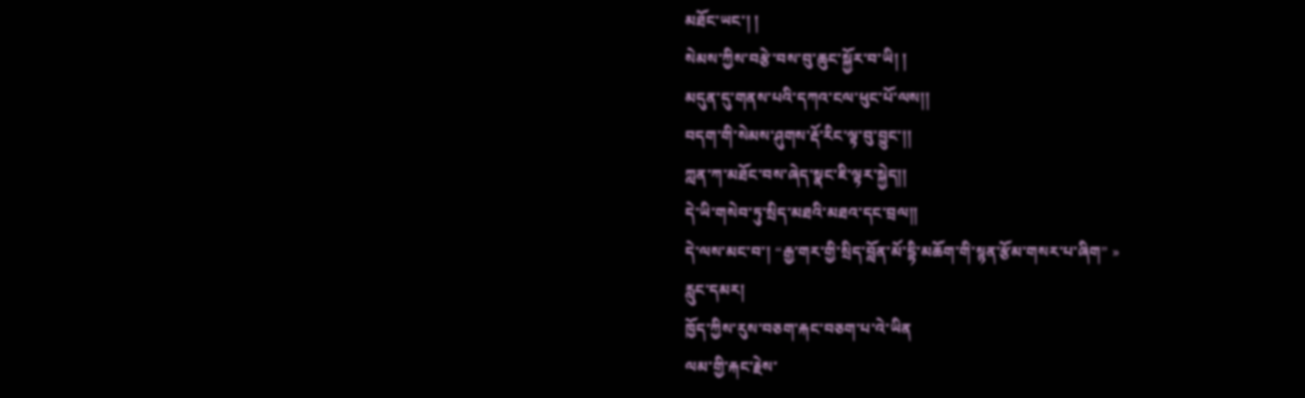མཐོང་ཡང་། །
སེམས་ཀྱིས་བརྩེ་བས་བུ་ཆུང་སྐྱོར་བ་ཡི། །
མདུན་དུ་གནས་པའི་དཀའ་ངལ་ཕུང་པོ་ལས།།
བདག་གི་སེམས་ཤུགས་རྡོ་རིང་ལྟ་བུ་བྱུང་།།
ཀླན་ཀ་མཐོང་བས་ཞེད་སྣང་ཇི་ལྟར་སྐྱེད།།
དེ་ཡི་གསེབ་ཏུ་སྲིད་མཐའི་མཐའ་དང་བྲལ།།
དེ་ལས་མང་བ་། “རྒྱ་གར་གྱི་སྲིད་བློན་མོ་དྷི་མཆོག་གི་སྙན་རྩོམ་གསར་པ་ཞིག” »
རླུང་དམར།
ཁྱོད་ཀྱིས་རུས་བཅག་རྐང་བཅག་པ་འེ་ཡིན
ལམ་གྱི་རྐང་རྗེས་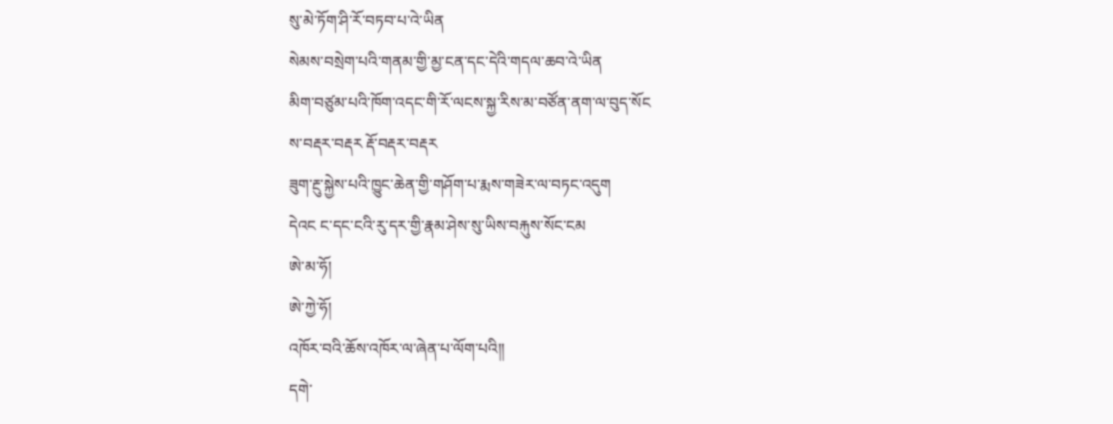སུ་མེ་ཏོག་ཤི་རོ་བཏབ་པ་འེ་ཡིན
སེམས་བསྲེག་པའི་གནམ་གྱི་མྱ་ངན་དང་དེའི་གདལ་ཆབ་འེ་ཡིན
མིག་བཙུམ་པའི་ཁོག་འདང་གི་རོ་ལངས་སྐྱ་རིས་མ་བཙོན་ནག་ལ་བུད་སོང
ས་བརྡར་བརྡར རྡོ་བརྡར་བརྡར
ཟུག་རྔུ་སྐྱེས་པའི་ཁྱུང་ཆེན་གྱི་གཤོག་པ་རྨས་གཟེར་ལ་བཏང་འདུག
དེའང ང་དང་ངའི་རུ་དར་གྱི་རྣམ་ཤེས་སུ་ཡིས་བརྐུས་སོང་ངམ
ཨེ་མ་ཧོ།
ཨེ་ཀྱེ་ཧོ།
འཁོར་བའི་ཆོས་འཁོར་ལ་ཞེན་པ་ལོག་པའི།།
དགེ་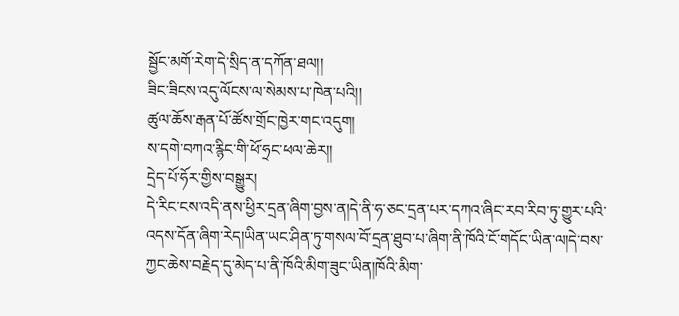སྦྱོང་མགོ་རེག་དེ་སྲིད་ན་དཀོན་ཐལ།།
ཟིང་ཟིངས་འདུ་ལོངས་ལ་སེམས་པ་ཁེན་པའི།།
ཚུལ་ཆོས་རྒན་པོ་ཚོས་གྲོང་ཁྱེར་གང་འདུག།
ས་དགེ་བཀའ་རྙིང་གི་ཕོ་ཧྲང་ཕལ་ཆེར།།
དྲེད་པོ་ཧོར་གྱིས་བསྒྱུར།
དེ་རིང་ངས་འདི་ནས་ཕྱིར་དྲན་ཞིག་བྱས་ན།དེ་ནི་ཧ་ཅང་དྲན་པར་དཀའ་ཞིང་རབ་རིབ་ཏུ་གྱུར་པའི་འདས་དོན་ཞིག་རེད།ཡིན་ཡང་ཤིན་ཏུ་གསལ་བོ་དྲན་ཐུབ་པ་ཞིག་ནི་ཁོའི་ངོ་གདོང་ཡིན་ལ།དེ་བས་ཀྱང་ཆེས་བརྗེད་དུ་མེད་པ་ནི་ཁོའི་མིག་ཟུང་ཡིན།ཁོའི་མིག་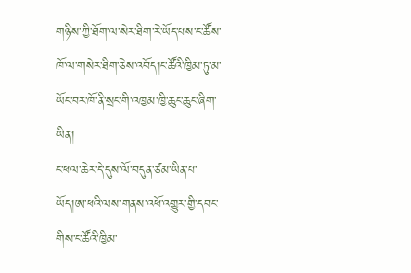གཉིས་ཀྱི་ཐོག་ལ་སེར་ཐིག་རེ་ཡོད་པས་ང་ཚོས་ཁོ་ལ་གསེར་ཐིག་ཅེས་འབོད།ང་ཚོའི་ཁྱིམ་ཏུ་མ་ཡོང་བར་ཁོ་ནི་སྲང་གི་འཁྱམ་ཁྱི་ཆུང་ཆུང་ཞིག་ཡིན།
ང་ཕལ་ཆེར་དེ་དུས་ལོ་བདུན་ཙམ་ཡིན་པ་ཡོད།ཨ་ཕའི་ལས་གནས་འཕོ་འགྱུར་གྱི་དབང་གིས་ང་ཚོའི་ཁྱིམ་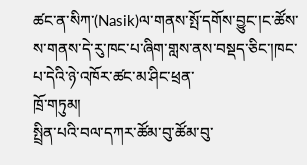ཚང་ན་སིཀ་(Nasik)ལ་གནས་སྤོ་དགོས་བྱུང་།ང་ཚོས་ས་གནས་དེ་རུ་ཁང་པ་ཞིག་གླས་ནས་བསྡད་ཅིང་།ཁང་པ་དེའི་ཉེ་འཁོར་ཚང་མ་ཤིང་ཕྲན་
ཁྲོ་གཏུམ།
སྤྲིན་པའི་བལ་དཀར་ཚོམ་བུ་ཚོམ་བུ་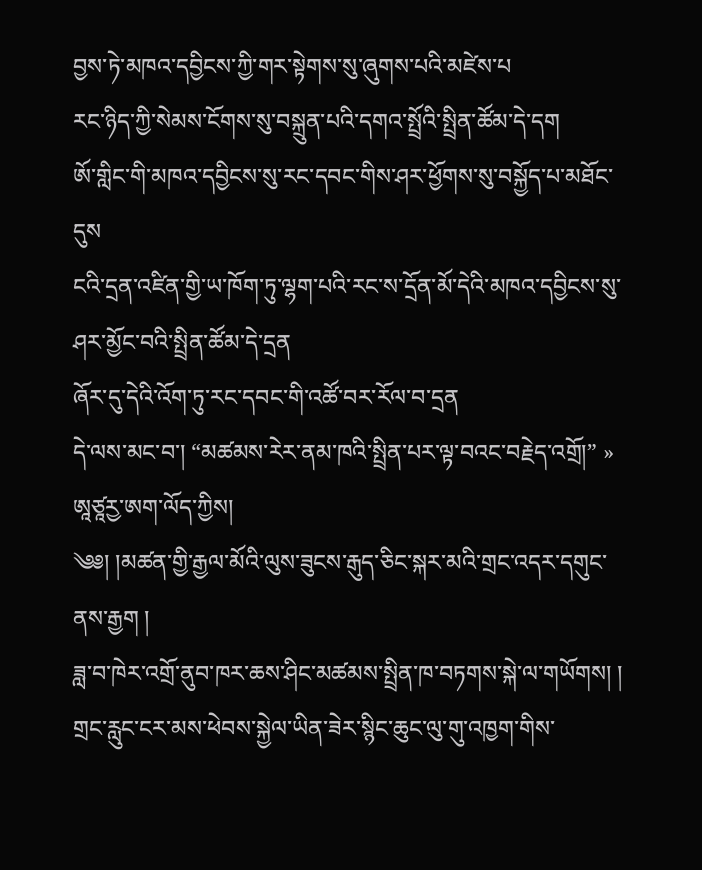བྱས་ཏེ་མཁའ་དབྱིངས་ཀྱི་གར་སྟེགས་སུ་ཞུགས་པའི་མཛེས་པ
རང་ཉིད་ཀྱི་སེམས་ངོགས་སུ་བསྐྲུན་པའི་དགའ་སྤྲོའི་སྤྲིན་ཚོམ་དེ་དག
ཨོ་གླིང་གི་མཁའ་དབྱིངས་སུ་རང་དབང་གིས་ཤར་ཕྱོགས་སུ་བསྐྱོད་པ་མཐོང་དུས
ངའི་དྲན་འཛིན་གྱི་ཡ་ཁོག་ཏུ་ལྷག་པའི་རང་ས་དྲོན་མོ་དེའི་མཁའ་དབྱིངས་སུ་ཤར་མྱོང་བའི་སྤྲིན་ཚོམ་དེ་དྲན
ཞོར་དུ་དེའི་འོག་ཏུ་རང་དབང་གི་འཚོ་བར་རོལ་བ་དྲན
དེ་ལས་མང་བ་། “མཚམས་རེར་ནམ་ཁའི་སྤྲིན་པར་ལྟ་བའང་བརྗེད་འགྲོ།” »
ཨཱཙཱརྱ་ཨག་ལོད་ཀྱིས།
༄༅། །མཚན་གྱི་རྒྱལ་མོའི་ལུས་ཟུངས་རྒུད་ཅིང་སྐར་མའི་གྲང་འདར་དགུང་ནས་རྒྱག །
ཟླ་བ་ཁེར་འགྲོ་ནུབ་ཁར་ཆས་ཤིང་མཚམས་སྤྲིན་ཁ་བཏགས་སྐེ་ལ་གཡོགས། །
གྲང་རླུང་ངར་མས་ཕེབས་སྐྱེལ་ཡིན་ཟེར་སྙིང་ཆུང་ལུ་གུ་འཁྱག་གིས་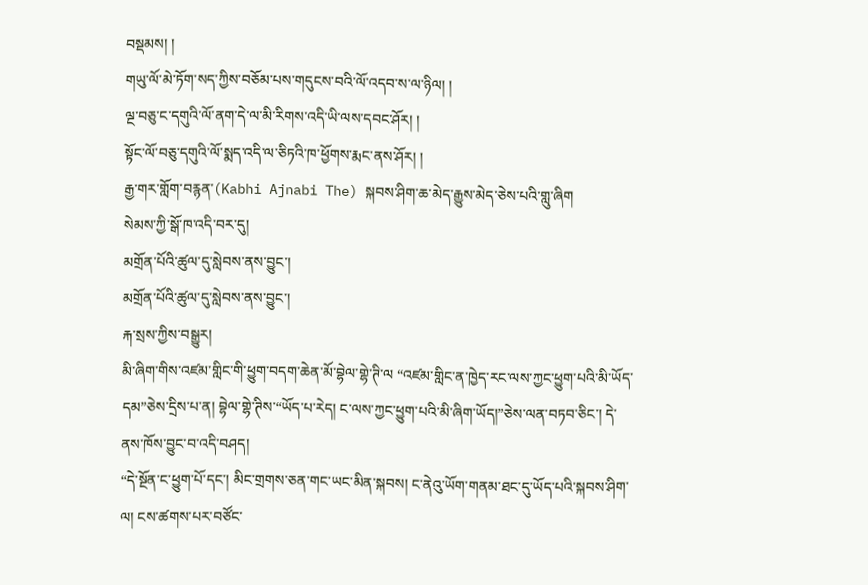བསྡམས། །
གཡུ་ལོ་མེ་ཏོག་སད་ཀྱིས་བཅོམ་པས་གདུངས་བའི་ལོ་འདབ་ས་ལ་ཉིལ། །
ལྔ་བཅུ་ང་དགུའི་ལོ་ནག་དེ་ལ་མི་རིགས་འདི་ཡི་ལས་དབང་ཤོར། །
སྟོང་ལོ་བཅུ་དགུའི་ལོ་སྨད་འདི་ལ་ཅིཏའི་ཁ་ཕྱོགས་རྨང་ནས་ཤོར། །
རྒྱ་གར་གློག་བརྙན་(Kabhi Ajnabi The) སྐབས་ཤིག་ཆ་མེད་རྒྱུས་མེད་ཅེས་པའི་གླུ་ཞིག
སེམས་ཀྱི་སྒོ་ཁ་འདི་བར་དུ།
མགྲོན་པོའི་ཚུལ་དུ་སླེབས་ནས་བྱུང་།
མགྲོན་པོའི་ཚུལ་དུ་སླེབས་ནས་བྱུང་།
རྐ་སྲས་ཀྱིས་བསྒྱུར།
མི་ཞིག་གིས་འཛམ་གླིང་གི་ཕྱུག་བདག་ཆེན་མོ་བྷེལ་གྷེ་ཊི་ལ “འཛམ་གླིང་ན་ཁྱེད་རང་ལས་ཀྱང་ཕྱུག་པའི་མི་ཡོད་དམ”ཅེས་དྲིས་པ་ན། བྷེལ་གྷེ་ཊིས་“ཡོད་པ་རེད། ང་ལས་ཀྱང་ཕྱུག་པའི་མི་ཞིག་ཡོད།”ཅེས་ལན་བཏབ་ཅིང་། དེ་ནས་ཁོས་བྱུང་བ་འདི་བཤད།
“དེ་སྔོན་ང་ཕྱུག་པོ་དང་། མིང་གྲགས་ཅན་གང་ཡང་མིན་སྐབས། ང་ནེའུ་ཡོག་གནམ་ཐང་དུ་ཡོད་པའི་སྐབས་ཤིག་ལ། ངས་ཚགས་པར་བཙོང་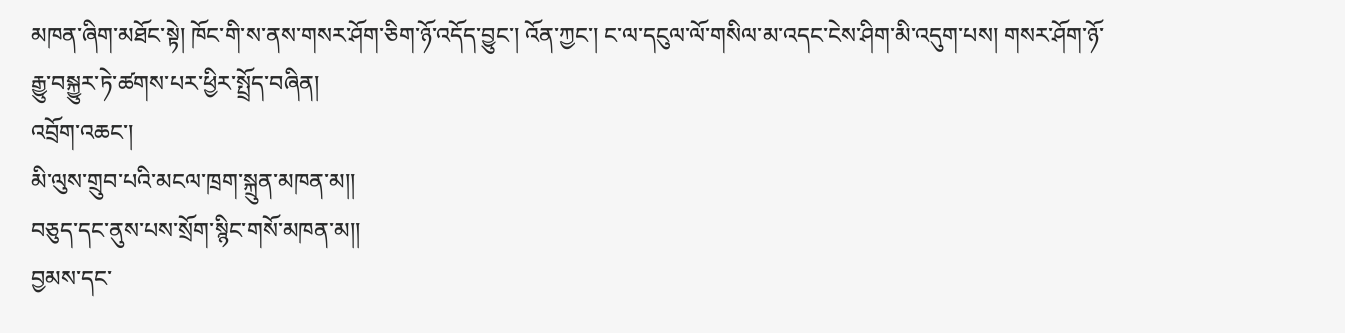མཁན་ཞིག་མཐོང་སྟེ། ཁོང་གི་ས་ནས་གསར་ཤོག་ཅིག་ཉོ་འདོད་བྱུང་། འོན་ཀྱང་། ང་ལ་དངུལ་ལོ་གསིལ་མ་འདང་ངེས་ཤིག་མི་འདུག་པས། གསར་ཤོག་ཉོ་རྒྱུ་བསྐྱུར་ཏེ་ཚགས་པར་ཕྱིར་སྤྲོད་བཞིན།
འབྲོག་འཆང་།
མི་ལུས་གྲུབ་པའི་མངལ་ཁྲག་སྐྲུན་མཁན་མ།།
བཅུད་དང་ནུས་པས་སྲོག་སྙིང་གསོ་མཁན་མ།།
བྱམས་དང་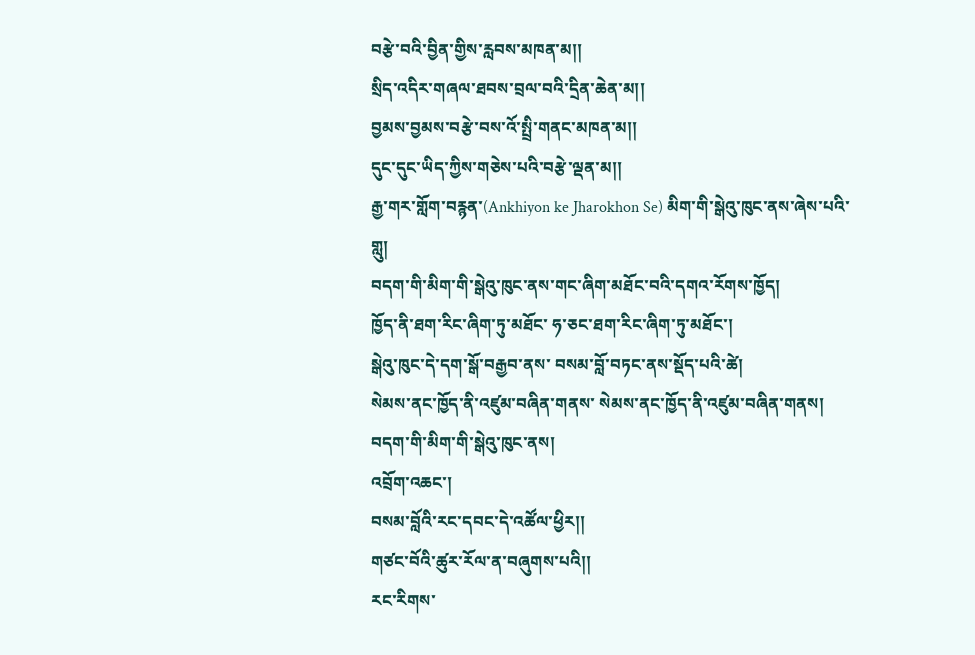བརྩེ་བའི་བྱིན་གྱིས་རླབས་མཁན་མ།།
སྲིད་འདིར་གཞལ་ཐབས་བྲལ་བའི་དྲིན་ཆེན་མ།།
བྱམས་བྱམས་བརྩེ་བས་འོ་སྤྲི་གནང་མཁན་མ།།
དུང་དུང་ཡིད་ཀྱིས་གཅེས་པའི་བརྩེ་ལྡན་མ།།
རྒྱ་གར་གློག་བརྙན་(Ankhiyon ke Jharokhon Se) མིག་གི་སྒེའུ་ཁུང་ནས་ཞེས་པའི་གླུ།
བདག་གི་མིག་གི་སྒེའུ་ཁུང་ནས་གང་ཞིག་མཐོང་བའི་དགའ་རོགས་ཁྱོད།
ཁྱོད་ནི་ཐག་རིང་ཞིག་ཏུ་མཐོང་ ཧ་ཅང་ཐག་རིང་ཞིག་ཏུ་མཐོང་།
སྒེའུ་ཁུང་དེ་དག་སྒོ་བརྒྱབ་ནས་ བསམ་བློ་བཏང་ནས་སྡོད་པའི་ཚེ།
སེམས་ནང་ཁྱོད་ནི་འཛུམ་བཞིན་གནས་ སེམས་ནང་ཁྱོད་ནི་འཛུམ་བཞིན་གནས།
བདག་གི་མིག་གི་སྒེའུ་ཁུང་ནས།
འབྲོག་འཆང་།
བསམ་བློའི་རང་དབང་དེ་འཚོལ་ཕྱིར།།
གཙང་བོའི་ཚུར་རོལ་ན་བཞུགས་པའི།།
རང་རིགས་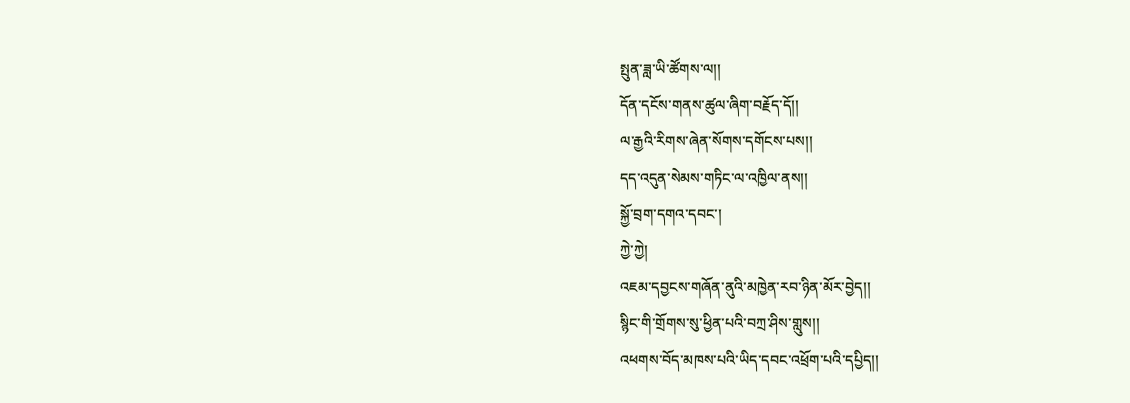སྤུན་ཟླ་ཡི་ཚོགས་ལ།།
དོན་དངོས་གནས་ཚུལ་ཞིག་བརྗོད་དོ།།
ལ་རྒྱའི་རིགས་ཞེན་སོགས་དགོངས་པས།།
དད་འདུན་སེམས་གཏིང་ལ་འཁྱིལ་ནས།།
སྐྱོ་བྲག་དགའ་དབང་།
ཀྱེ་ཀྱེ།
འཇམ་དབྱངས་གཞོན་ནུའི་མཁྱེན་རབ་ཉིན་མོར་བྱེད།།
སྙིང་གི་གྲོགས་སུ་ཕྱིན་པའི་བཀྲ་ཤིས་གླུས།།
འཕགས་བོད་མཁས་པའི་ཡིད་དབང་འཕྲོག་པའི་དཔྱིད།།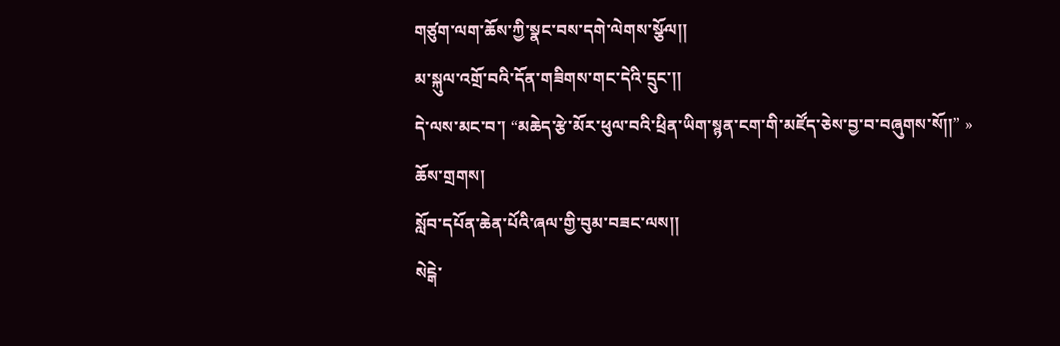གཙུག་ལག་ཆོས་ཀྱི་སྣང་བས་དགེ་ལེགས་སྩོལ།།
མ་སྐུལ་འགྲོ་བའི་དོན་གཟིགས་གང་དེའི་དྲུང་།།
དེ་ལས་མང་བ་། “མཆེད་རྩེ་མོར་ཕུལ་བའི་ཕྲིན་ཡིག་སྙན་ངག་གི་མཛོད་ཅེས་བྱ་བ་བཞུགས་སོ།།” »
ཆོས་གྲགས།
སློབ་དཔོན་ཆེན་པོའི་ཞལ་གྱི་བུམ་བཟང་ལས།།
སེངྒེ་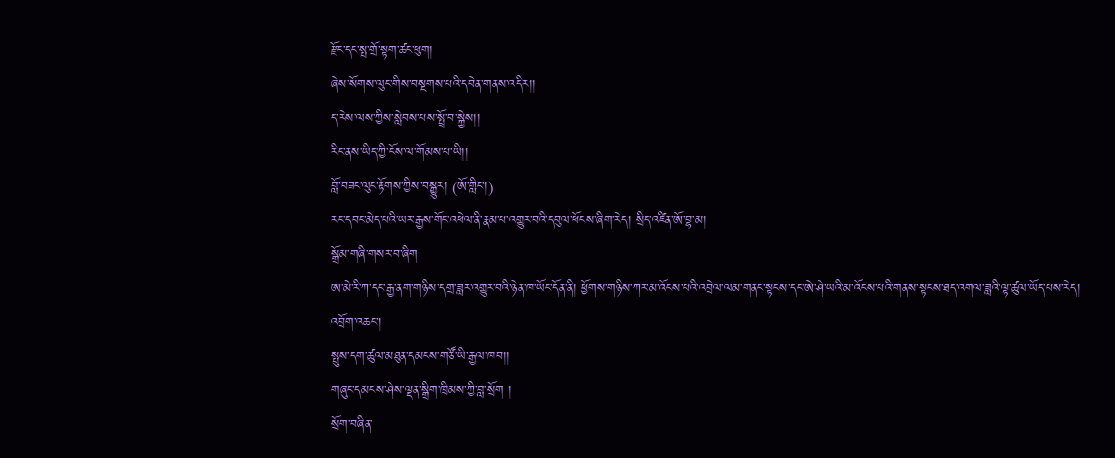རྫོང་དང་སྤ་གྲོ་སྟག་ཚང་ཕུག།
ཞེས་སོགས་ལུང་གིས་བསྔགས་པའི་དབེན་གནས་འདིར།།
ད་རེས་ལས་ཀྱིས་སླེབས་པས་སྤྲོ་བ་སྐྱེས།།
རིང་ནས་ཡིད་ཀྱི་ངོས་ལ་གོམས་པ་ཡི།།
བློ་བཟང་ལུང་རྟོགས་ཀྱིས་བསྒྱུར། (ཨོ་གླིང་།)
རང་དབང་མེད་པའི་ཡར་རྒྱས་གོང་འཕེལ་ནི་རྣམ་པ་འགྱུར་བའི་དབུལ་ཕོངས་ཞིག་རེད། སྲིད་འཛིན་ཨོ་བྷ་མ།
སྒྲོམ་གཞི་གསར་བ་ཞིག
ཨ་མེ་རི་ཀ་དང་རྒྱ་ནག་གཉིས་དགྲ་ཟླར་འགྱུར་བའི་ཉེན་ཁ་ཡོང་དོན་ནི། ཕྱོགས་གཉིས་ཀར་མ་འོངས་པའི་འབྲེལ་ལམ་གནང་སྟངས་དང་ཨེ་ཤེ་ཡའི་མ་འོངས་པའི་གནས་སྟངས་ཐད་འགལ་ཟླའི་ལྟ་ཚུལ་ཡོད་པས་རེད།
འབྲོག་འཆང་།
སྤུས་དག་ཚུལ་མཐུན་དམངས་གཙོ་ཡི་རྒྱལ་ཁབ།།
གཞུང་དམངས་ཤེས་ལྡན་སྒྲིག་ཁྲིམས་ཀྱི་བླ་སྲོག །
སྲོག་བཞིན་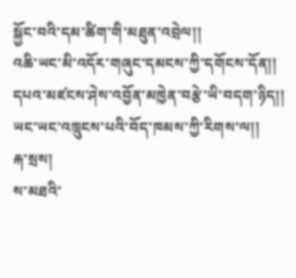སྐྱོང་བའི་དམ་ཚིག་གི་མཐུན་འབྲེལ།།
འཆི་ཡང་མི་འདོར་གཞུང་དམངས་ཀྱི་དགོངས་དོན།།
དཔའ་མཛངས་ཤེས་འབྱོན་མཁྱེན་བརྩེ་ཡི་བདག་ཉིད།།
ཡང་ཡང་འཁྲུངས་པའི་བོད་ཁམས་ཀྱི་རིགས་ལ།།
རྐ་སྲས།
ས་མཐའི་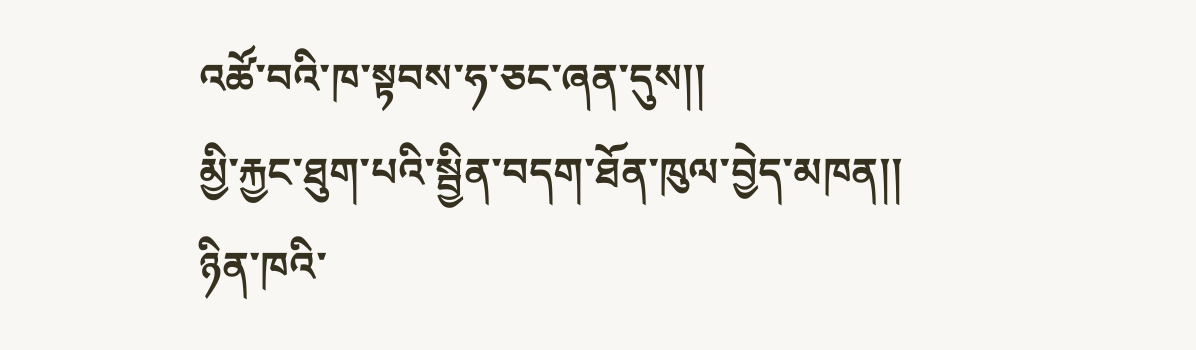འཚོ་བའི་ཁ་སྟབས་ཧ་ཅང་ཞན་དུས།།
མྱི་རྐྱང་ཐུག་པའི་སྦྱིན་བདག་ཐོན་ཁུལ་བྱེད་མཁན།།
ཉིན་ཁའི་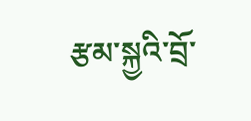རྩམ་སྐྱའི་བྲོ་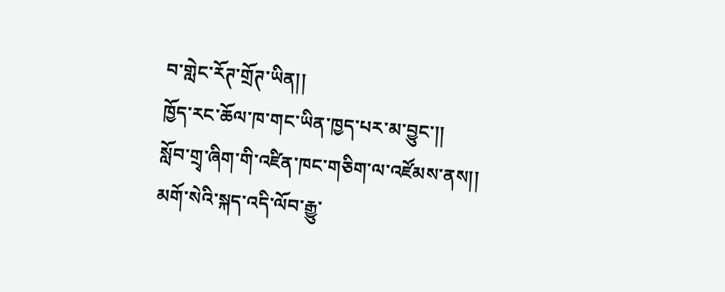བ་གླེང་རོཊ་གྲོཊ་ཡིན།།
ཁྱོད་རང་ཆོལ་ཁ་གང་ཡིན་ཁྱད་པར་མ་བྱུང་།།
སློབ་གྲྭ་ཞིག་གི་འཛིན་ཁང་གཅིག་ལ་འཛོམས་ནས།།
མགོ་སེའི་སྐད་འདི་ལོབ་རྒྱུ་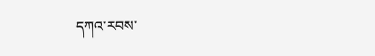དཀའ་རབས་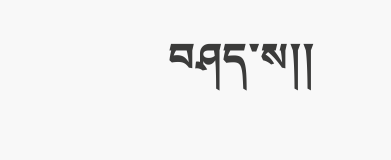བཤད་ས།།